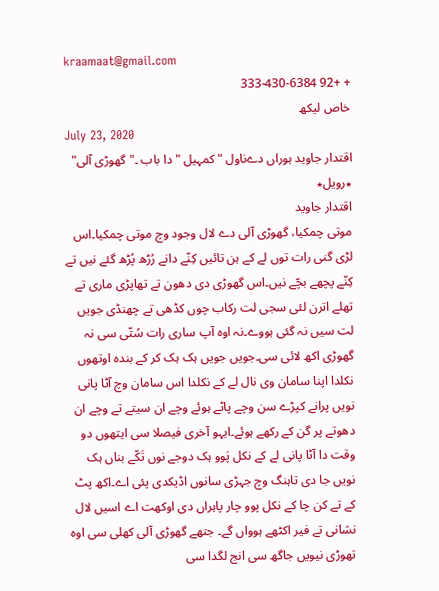kraamaat@gmail.com
+ +92 333-430-6384
خاص لیکھ
July 23, 2020
اقتدار جاوید ہوراں دےناول "کمہیل " دا باب ۔" گھوڑی آلی" ٭رویل٭
اقتدار جاوید
موتی چمکیا، گھوڑی آلی دے لال وجود وچ موتی چمکیا۔اس لڑی گنی رات توں لے کے ہن تائیں کِنّے دانے رُڑھ پُڑھ گئے نیں تے کِنّے پچھے بچّے نیں۔اس گھوڑی دی دھون تے تھاپڑی ماری تے تھلے اترن لئی سجی لت رکاب چوں کڈھی تے چھنڈی جویں لت سیں نہ گئی ہووے۔نہ اوہ آپ ساری رات سُتّی سی نہ گھوڑی اکھ لائی سی۔جویں جویں ہک ہک کر کے بندہ اوتھوں نکلدا اپنا سامان وی نال لے کے نکلدا اس سامان وچ آٹا پانی نویں پرانے کپڑے سن وچے پاٹے ہوئے وچے ان سیتے تے وچے ان دھوتے پر گن کے رکھے ہوئے۔ایہو آخری فیصلا سی ایتھوں دو وقت دا آٹا پانی لے کے نکل پَوو ہک دوجے نوں تَکّے بناں ہک نویں جا دی تاہنگ وچ جہڑی سانوں اڈیکدی پئی اے۔اکھ پٹ کے تے کن چا کے نکل پوو چار پاہراں دی اوکھت اے اسیں لال نشانی تے فیر اکٹھے ہوواں گے۔ جتھے گھوڑی آلی کھلی سی اوہ تھوڑی نیویں جاگھ سی انج لگدا سی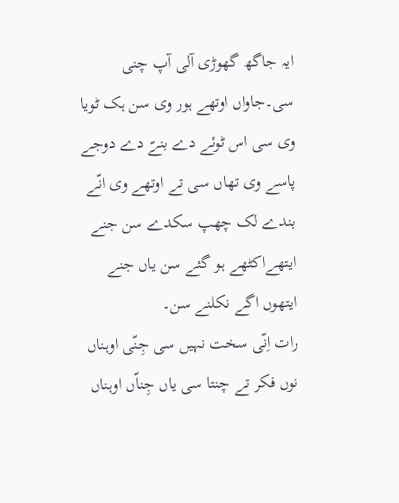ایہ جاگھ گھوڑی آلی آپ چنی سی۔جاواں اوتھے ہور وی سن ہک ٹویا وی سی اس ٹوئے دے بنےّ دے دوجے پاسے وی تھاں سی تے اوتھے وی انّے بندے لک چھپ سکدے سن جنے ایتھےاکٹھے ہو گئے سن یاں جنے ایتھوں اگے نکلنے سن۔
رات اِنّی سخت نہیں سی جِنّی اوہناں نوں فکر تے چنتا سی یاں جِناّں اوہناں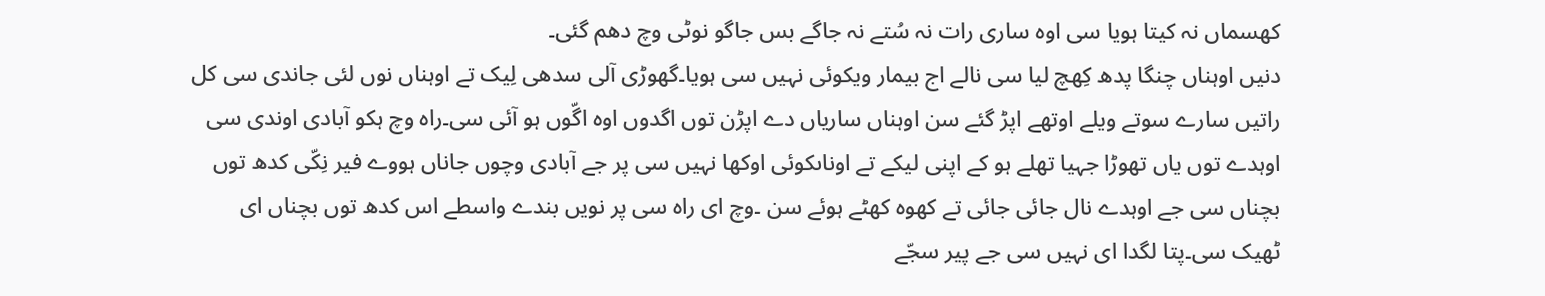کھسماں نہ کیتا ہویا سی اوہ ساری رات نہ سُتے نہ جاگے بس جاگو نوٹی وچ دھم گئی۔
دنیں اوہناں چنگا پدھ کِھچ لیا سی نالے اج بیمار ویکوئی نہیں سی ہویا۔گھوڑی آلی سدھی لِیک تے اوہناں نوں لئی جاندی سی کل راتیں سارے سوتے ویلے اوتھے اپڑ گئے سن اوہناں ساریاں دے اپڑن توں اگدوں اوہ اگّوں ہو آئی سی۔راہ وچ ہکو آبادی اوندی سی اوہدے توں یاں تھوڑا جہیا تھلے ہو کے اپنی لیکے تے اوناںکوئی اوکھا نہیں سی پر جے آبادی وچوں جاناں ہووے فیر نِکّی کدھ توں بچناں سی جے اوہدے نال جائی جائی تے کھوہ کھٹے ہوئے سن ۔وچ ای راہ سی پر نویں بندے واسطے اس کدھ توں بچناں ای ٹھیک سی۔پتا لگدا ای نہیں سی جے پیر سجّے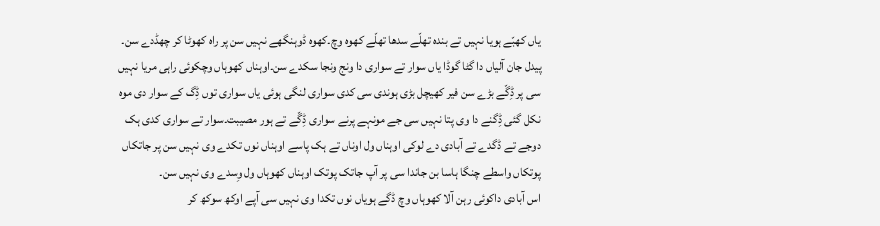یاں کھبّے ہویا نہیں تے بندہ تھلّے سدھا تھلّے کھوہ وچ۔کھوہ ڈوہنگھے نہیں سن پر راہ کھوٹا کر چھڈدے سن۔ پیدل جان آلیاں دا گٹا گوڈا یاں سوار تے سواری دا ونج ونجا سکدے سن۔اوہناں کھوہاں وچکوئی راہی مریا نہیں سی پر ڈِگّے بڑے سن فیر کھیچل بڑی ہوندی سی کدی سواری لنگی ہوئی یاں سواری توں ڈِگ کے سوار دی موہ نکل گئی ڈِگنے دا وی پتا نہیں سی جے مونہے پرنے سواری ڈِگّے تے ہور مصیبت۔سوار تے سواری کدی ہک دوجے تے ڈگدے تے آبادی دے لوکی اوہناں ول اوناں تے ہک پاسے اوہناں نوں تکدے وی نہیں سن پر جاتکاں پوتکاں واسطے چنگا ہاسا بن جاندا سی پر آپ جاتک پوتک اوہناں کھوہاں ول وِسدے وی نہیں سن۔
اس آبادی داکوئی رہن آلا کھوہاں وچ ڈگے ہویاں نوں تکدا وی نہیں سی آپے اوکھ سوکھ کر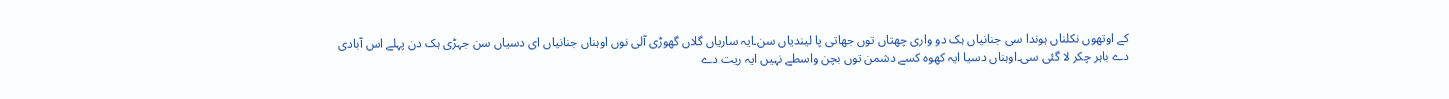کے اوتھوں نکلناں ہوندا سی جنانیاں ہک دو واری چھتاں توں جھاتی پا لیندیاں سن۔ایہ ساریاں گلاں گھوڑی آلی نوں اوہناں جنانیاں ای دسیاں سن جہڑی ہک دن پہلے اس آبادی دے باہر چکر لا گئی سی۔اوہناں دسیا ایہ کھوہ کسے دشمن توں بچن واسطے نہیں ایہ ریت دے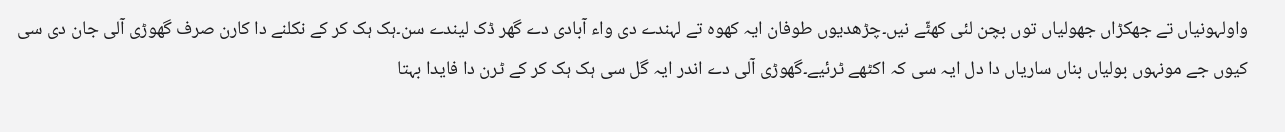واولہونیاں تے جھکڑاں جھولیاں توں بچن لئی کھٹّے نیں۔چڑھدیوں طوفان ایہ کھوہ تے لہندے دی واء آبادی دے گھر ڈک لیندے سن۔ہک ہک کر کے نکلنے دا کارن صرف گھوڑی آلی جان دی سی کیوں جے مونہوں بولیاں بناں ساریاں دا دل ایہ سی کہ اکٹھے ٹرئیے۔گھوڑی آلی دے اندر ایہ گل سی ہک ہک کر کے ٹرن دا فایدا بہتا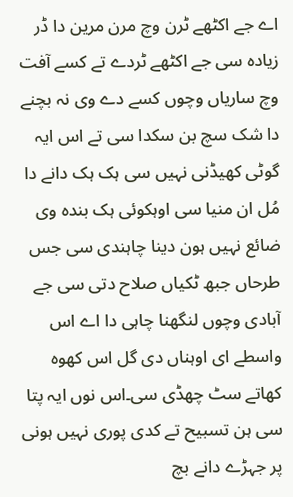اے جے اکٹھے ٹرن وچ مرن مرین دا ڈر زیادہ سی جے اکٹھے ٹردے تے کسے آفت وچ ساریاں وچوں کسے دے وی نہ بچنے دا شک سچ بن سکدا سی تے اس ایہ گوٹی کھیڈنی نہیں سی ہک ہک دانے دا مُل ان منیا سی اوہکوئی ہک بندہ وی ضائع نہیں ہون دینا چاہندی سی جس طرحاں جبھ ٹکیاں صلاح دتی سی جے آبادی وچوں لنگھنا چاہی دا اے اس واسطے ای اوہناں دی گل اس کھوہ کھاتے سٹ چھڈی سی۔اس نوں ایہ پتا سی ہن تسبیح تے کدی پوری نہیں ہونی پر جہڑے دانے بچ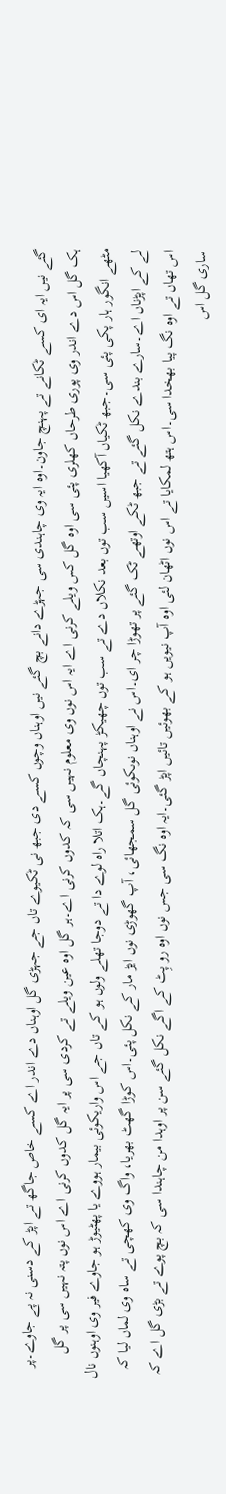گئے نیں ایہ ای کسے ٹکانے تے پہنچ جاون۔اوہ ایہ وی چاہندی سی جہڑے دانے بچ گئے نیں اوہناں وچوں کسے دی جبھ نی ٹکیوے تاں جے جہڑی گل اوہناں دے اندر اے کسے خاص جاگھ تے اپڑ کے دسنی نہ پے جاوے۔پر ہک گل اس دے اندر وی پوری طرحاں کھلری پئی سی اوہ گل کس ویلے کرنی اے ایہ اس نوں وی معلوم نہیں سی کہ کدوں کرنی اے۔ہر گل اوہ عین ویلے تے کردی سی پر ایہ گل کدوں کرنی اے اس نوں پتہ نہیں سی پر گل مٹھے انگور ہار پکی پئی سی۔جبھ ٹکیاں آکھیا اسیں سب توں بعد نکلاں دے تے سب توں چھیکڑ پہنچاں گے۔ہک اتلا راہ لوے دا تے دوجا تھلے ولوں ہو کے تاں جے اس واریکوئی بیمار ہووے یا پھٹیوڑ ہو جاوے فیر وی اوہنوں نال لے کے اپڑناں اے۔سارے بندے نکل گئے تے جبھ ٹکے اوتھے ٹک گئے پر تھوڑا چر ای۔اس نے اوہناں نوںکوئی گل سمجھائی، آپ گھوڑی نوں ایڑ مار کے نکل پئی۔اس کوڑا گھٹ بھریا، واگ وی کھچی تے ساہ وی لماں لیا کہ اس تھاں تے اوہ نگ پیا بھخدا سی۔اس ہتھ لمکایا تے اس نوں اٹھان لئی اوہ آپ نیویں ہو کے بھوئیں تائیں اپڑ گئی۔ایہ اوہ نگ سی جس نوں اوہ رو پِٹ کے اگے نکل گئے سن پر اوہدا من چاہندا سی کہ بچ پوے تے بڑی گل اے کہ ساری گل اس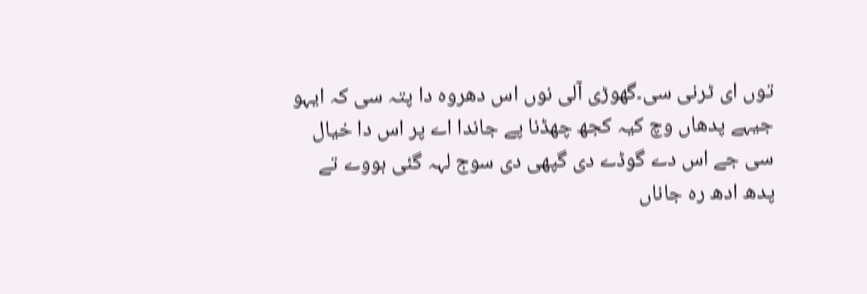توں ای ٹرنی سی۔گھوڑی آلی نوں اس دھروہ دا پتہ سی کہ ایہو جیہے پدھاں وچ کیہ کجھ چھڈنا پے جاندا اے پر اس دا خیال سی جے اس دے گوڈے دی گپھی دی سوج لہہ گئی ہووے تے پدھ ادھ رہ جاناں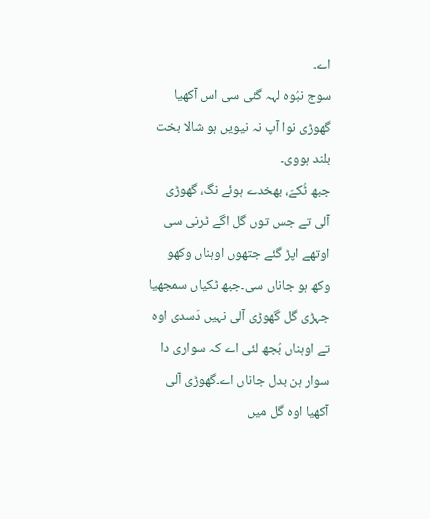اے۔
سوج نبُوہ لہہ گئی سی اس آکھیا گھوڑی نوا آپ نہ نیویں ہو شالا بخت بلند ہووی۔
جبھ ٹُکےّ، بھخدے ہوئے نگ، گھوڑی آلی تے جس توں گل اگے ٹرنی سی اوتھے اپڑ گئے جتھوں اوہناں وکھو وکھ ہو جاناں سی۔جبھ ٹکیاں سمجھیا جہڑی گل گھوڑی آلی نہیں دَسدی اوہ تے اوہناں بُجھ لئی اے کہ سواری دا سوار ہن بدل جاناں اے۔گھوڑی آلی آکھیا اوہ گل میں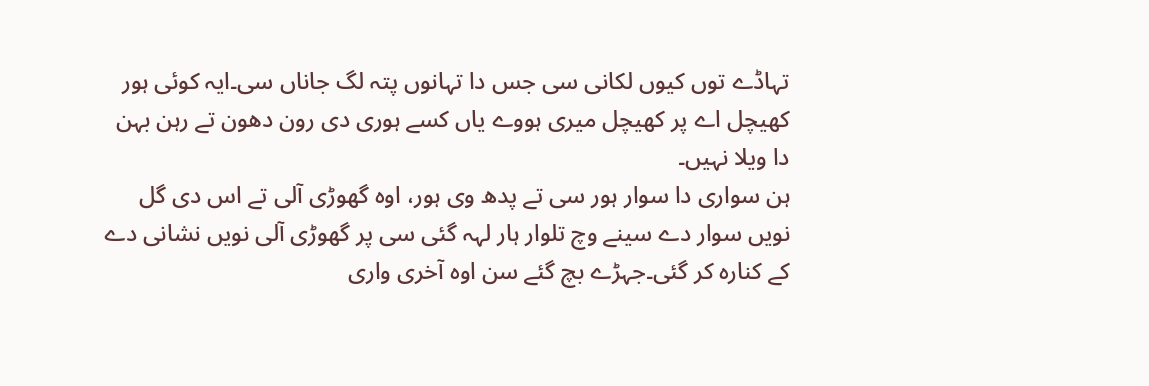تہاڈے توں کیوں لکانی سی جس دا تہانوں پتہ لگ جاناں سی۔ایہ کوئی ہور کھیچل اے پر کھیچل میری ہووے یاں کسے ہوری دی رون دھون تے رہن بہن دا ویلا نہیں۔
ہن سواری دا سوار ہور سی تے پدھ وی ہور، اوہ گھوڑی آلی تے اس دی گل نویں سوار دے سینے وچ تلوار ہار لہہ گئی سی پر گھوڑی آلی نویں نشانی دے کے کنارہ کر گئی۔جہڑے بچ گئے سن اوہ آخری واری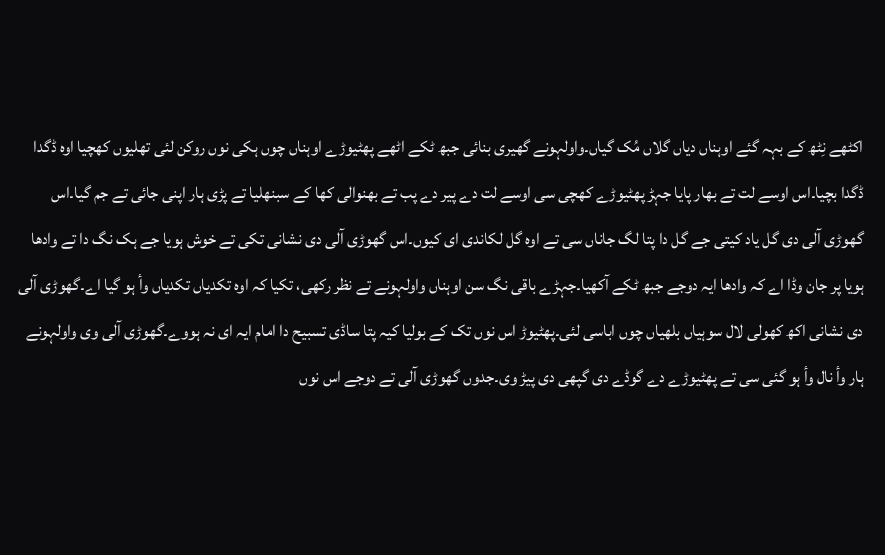اکٹھے نِٹھ کے بہہ گئے اوہناں دیاں گلاں مُک گیاں۔واولہونے گھیری بنائی جبھ ٹکے اٹھے پھٹیوڑے اوہناں چوں ہکی نوں روکن لئی تھلیوں کھچیا اوہ ڈگدا ڈگدا بچیا۔اس اوسے لت تے بھار پایا جہڑ پھٹیوڑے کھچی سی اوسے لت دے پیر دے پب تے بھنوالی کھا کے سبنھلیا تے پڑی ہار اپنی جائی تے جم گیا۔اس گھوڑی آلی دی گل یاد کیتی جے گل دا پتا لگ جاناں سی تے اوہ گل لکاندی ای کیوں۔اس گھوڑی آلی دی نشانی تکی تے خوش ہویا جے ہک نگ دا تے وادھا ہویا پر جان وڈا اے کہ وادھا ایہ دوجے جبھ ٹکے آکھیا۔جہڑے باقی نگ سن اوہناں واولہونے تے نظر رکھی، تکیا کہ اوہ تکدیاں تکدیاں وأ ہو گیا اے۔گھوڑی آلی دی نشانی اکھ کھولی لال سوہیاں بلھیاں چوں اباسی لئی۔پھٹیوڑ اس نوں تک کے بولیا کیہ پتا ساڈی تسبیح دا امام ایہ ای نہ ہووے۔گھوڑی آلی وی واولہونے ہار وأ نال وأ ہو گئی سی تے پھٹیوڑے دے گوڈے دی گپھی دی پیڑ وی۔جدوں گھوڑی آلی تے دوجے اس نوں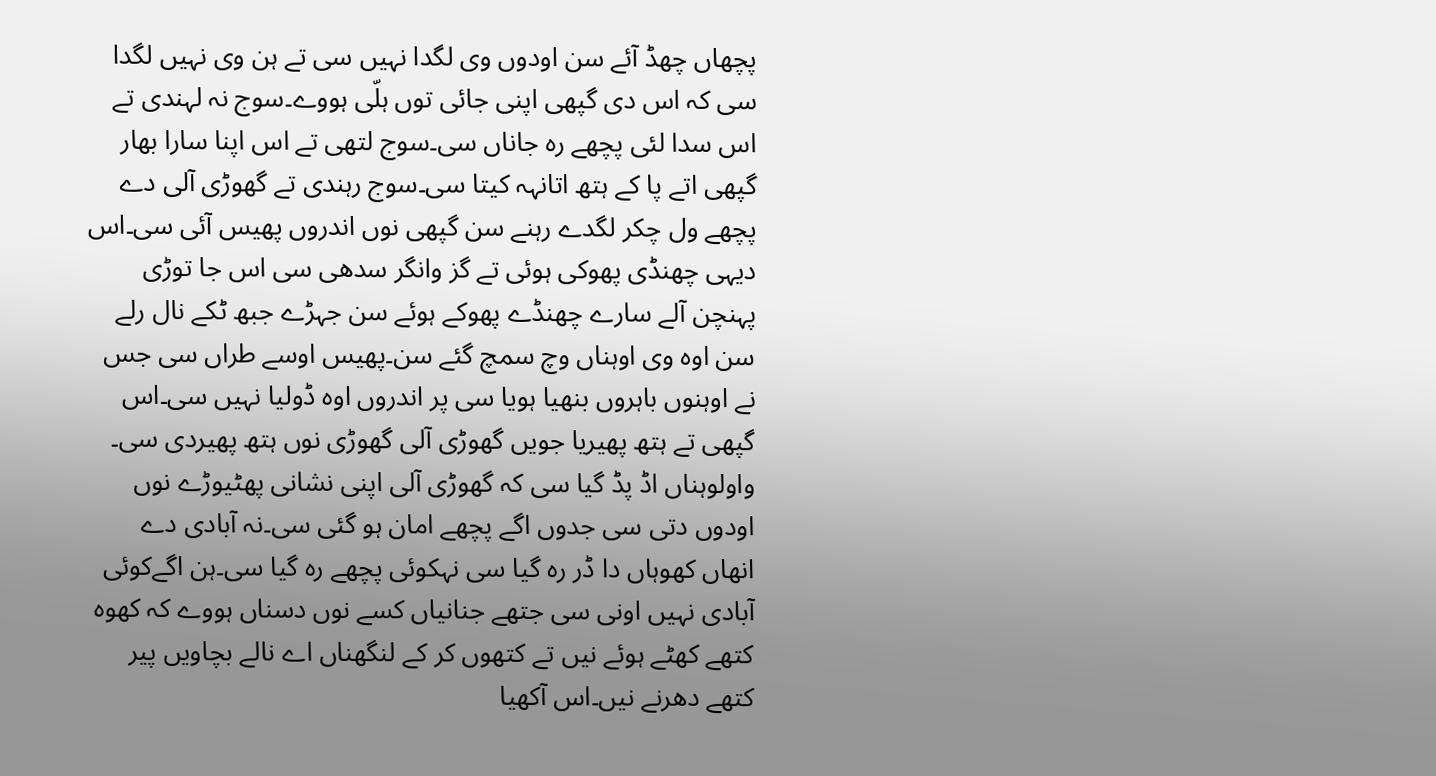پچھاں چھڈ آئے سن اودوں وی لگدا نہیں سی تے ہن وی نہیں لگدا سی کہ اس دی گپھی اپنی جائی توں ہلّی ہووے۔سوج نہ لہندی تے اس سدا لئی پچھے رہ جاناں سی۔سوج لتھی تے اس اپنا سارا بھار گپھی اتے پا کے ہتھ اتانہہ کیتا سی۔سوج رہندی تے گھوڑی آلی دے پچھے ول چکر لگدے رہنے سن گپھی نوں اندروں پھیس آئی سی۔اس دیہی چھنڈی پھوکی ہوئی تے گز وانگر سدھی سی اس جا توڑی پہنچن آلے سارے چھنڈے پھوکے ہوئے سن جہڑے جبھ ٹکے نال رلے سن اوہ وی اوہناں وچ سمچ گئے سن۔پھیس اوسے طراں سی جس نے اوہنوں باہروں بنھیا ہویا سی پر اندروں اوہ ڈولیا نہیں سی۔اس گپھی تے ہتھ پھیریا جویں گھوڑی آلی گھوڑی نوں ہتھ پھیردی سی۔
واولوہناں اڈ پڈ گیا سی کہ گھوڑی آلی اپنی نشانی پھٹیوڑے نوں اودوں دتی سی جدوں اگے پچھے امان ہو گئی سی۔نہ آبادی دے انھاں کھوہاں دا ڈر رہ گیا سی نہکوئی پچھے رہ گیا سی۔ہن اگےکوئی آبادی نہیں اونی سی جتھے جنانیاں کسے نوں دسناں ہووے کہ کھوہ کتھے کھٹے ہوئے نیں تے کتھوں کر کے لنگھناں اے نالے بچاویں پیر کتھے دھرنے نیں۔اس آکھیا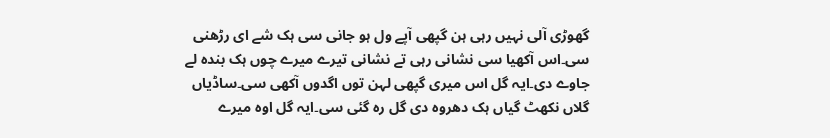گھوڑی آلی نہیں رہی ہن گپھی آپے ول ہو جانی سی ہک شے ای رڑھنی سی۔اس آکھیا سی نشانی رہی تے نشانی تیرے میرے چوں ہک بندہ لے جاوے دی۔ایہ گل اس میری گپھی لہن توں اگدوں آکھی سی۔ساڈیاں گلاں نکھٹ گیاں ہک دھروہ دی گل رہ گئی سی۔ایہ گل اوہ میرے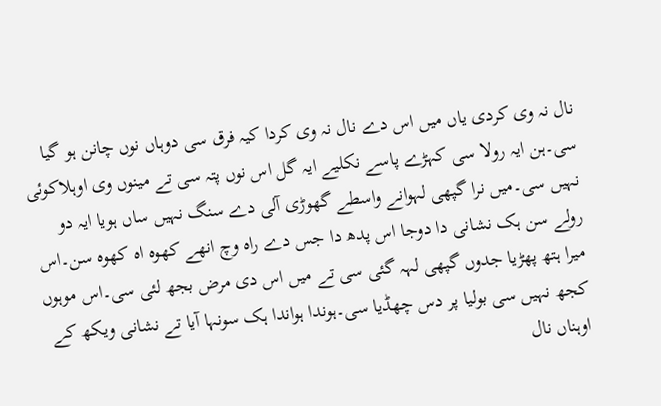نال نہ وی کردی یاں میں اس دے نال نہ وی کردا کیہ فرق سی دوہاں نوں چانن ہو گیا سی۔ہن ایہ رولا سی کہڑے پاسے نکلیے ایہ گل اس نوں پتہ سی تے مینوں وی اوہلاکوئی نہیں سی۔میں نرا گپھی لہوانے واسطے گھوڑی آلی دے سنگ نہیں ساں ہویا ایہ دو رولے سن ہک نشانی دا دوجا اس پدھ دا جس دے راہ وچ انھے کھوہ اہ کھوہ سن۔اس میرا ہتھ پھڑیا جدوں گپھی لہہ گئی سی تے میں اس دی مرض بجھ لئی سی۔اس موہوں کجھ نہیں سی بولیا پر دس چھڈیا سی۔ہوندا ہواندا ہک سونہا آیا تے نشانی ویکھ کے اوہناں نال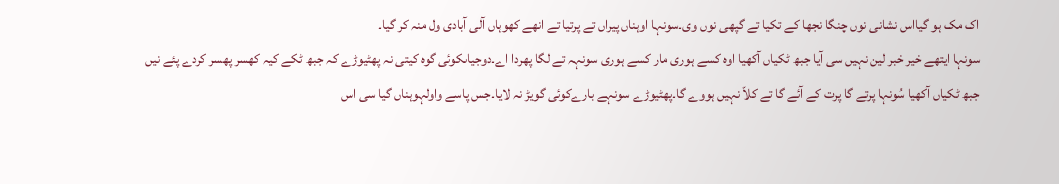اک مک ہو گیااس نشانی نوں چنگا نجھا کے تکیا تے گپھی نوں وی۔سونہا اوہناں پیراں تے پرتیا تے انھے کھوہاں آلی آبادی ول منہ کر گیا۔
سونہا ایتھے خیر خبر لین نہیں سی آیا جبھ ٹکیاں آکھیا اوہ کسے ہوری مار کسے ہوری سونہہ تے لگا پھردا اے۔دوجیاںکوئی گوہ کیتی نہ پھٹیوڑے کہ جبھ ٹکے کیہ کھسر پھسر کردے پئے نیں
جبھ ٹکیاں آکھیا سُونہا پرتے گا پرت کے آئے گا تے کلاّ نہیں ہووے گا۔پھٹیوڑے سونہے بارےکوئی گویڑ نہ لایا۔جس پاسے واولہوہناں گیا سی اس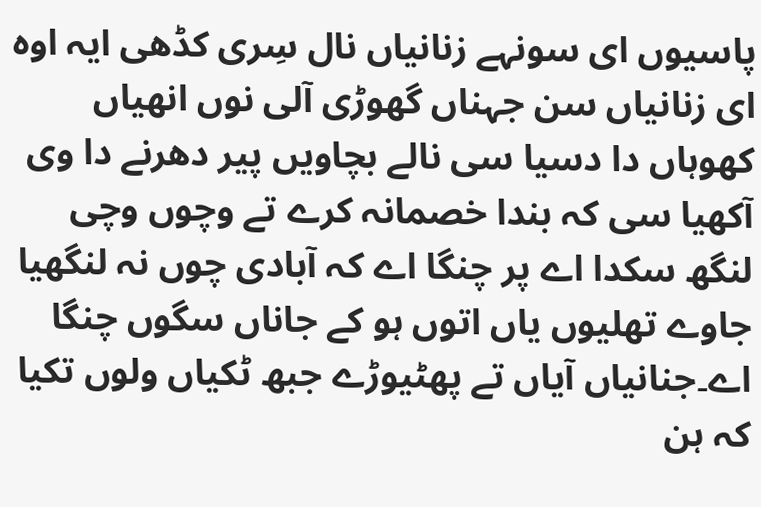پاسیوں ای سونہے زنانیاں نال سِری کڈھی ایہ اوہ ای زنانیاں سن جہناں گھوڑی آلی نوں انھیاں کھوہاں دا دسیا سی نالے بچاویں پیر دھرنے دا وی آکھیا سی کہ بندا خصمانہ کرے تے وچوں وچی لنگھ سکدا اے پر چنگا اے کہ آبادی چوں نہ لنگھیا جاوے تھلیوں یاں اتوں ہو کے جاناں سگوں چنگا اے۔جنانیاں آیاں تے پھٹیوڑے جبھ ٹکیاں ولوں تکیا کہ ہن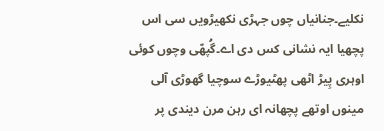نکلیے۔جنانیاں چوں جہڑی نکھیڑویں سی اس پچھیا ایہ نشانی کس دی اے۔گُپھّی وچوں کوئی اوہری پِیڑ اٹھی پھٹیوڑے سوچیا گھوڑی آلی مینوں اوتھے پچھانہ ای رہن مرن دیندی پر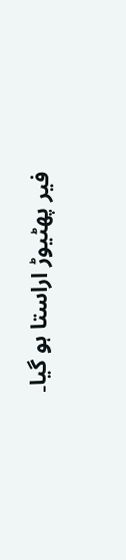فیر پھٹیوڑ اراستا ہو گیا۔